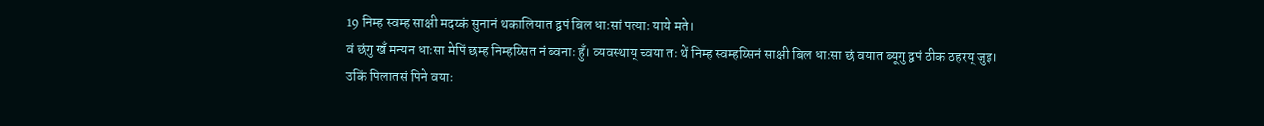19 निम्ह स्वम्ह साक्षी मदय्कं सुनानं थकालियात द्वपं बिल धाःसां पत्याः याये मते।
वं छंगु खँ मन्यन धाःसा मेपिं छम्ह निम्हय्सित नं ब्वनाः हुँ। व्यवस्थाय् च्वया तः थें निम्ह स्वम्हय्सिनं साक्षी बिल धाःसा छं वयात ब्यूगु द्वपं ठीक ठहरय् जुइ।
उकिं पिलातसं पिने वयाः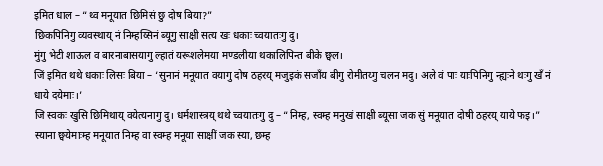इमित धाल – “थ्व मनूयात छिमिसं छु दोष बिया?”
छिकपिनिगु व्यवस्थाय् नं निम्हय्सिनं ब्यूगु साक्षी सत्य खः धकाः च्वयातःगु दु।
मुंगु भेटी शाऊल व बारनाबासयागु ल्हातं यरूशलेमया मण्डलीया थकालिपिन्त बीके छ्वल।
जिं इमित थथे धकाः लिसः बिया – ‘सुनानं मनूयात वयागु दोष ठहरय् मजुइकं सजाँय बीगु रोमीतय्गु चलन मदु। अले वं पाः याःपिनिगु न्ह्यःने थःगु खँ नं धाये दयेमाः।’
जि स्वकः खुसि छिमिथाय् वयेत्यनागु दु। धर्मशास्त्रय् थथे च्वयातःगु दु – “निम्ह, स्वम्ह मनुखं साक्षी ब्यूसा जक सुं मनूयात दोषी ठहरय् याये फइ।”
स्याना छ्वयेमाःम्ह मनूयात निम्ह वा स्वम्ह मनूया साक्षीं जक स्या, छम्ह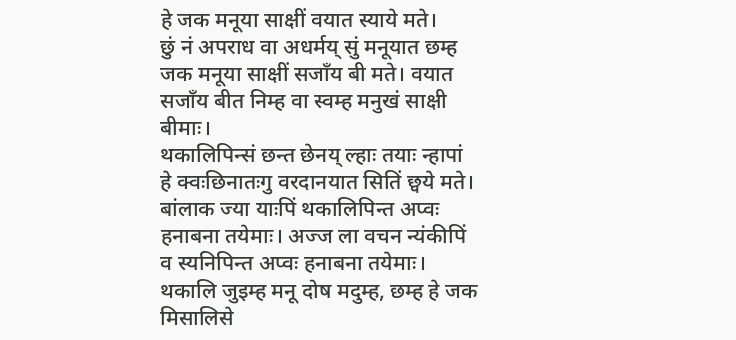हे जक मनूया साक्षीं वयात स्याये मते।
छुं नं अपराध वा अधर्मय् सुं मनूयात छम्ह जक मनूया साक्षीं सजाँय बी मते। वयात सजाँय बीत निम्ह वा स्वम्ह मनुखं साक्षी बीमाः।
थकालिपिन्सं छन्त छेनय् ल्हाः तयाः न्हापां हे क्वःछिनातःगु वरदानयात सितिं छ्वये मते।
बांलाक ज्या याःपिं थकालिपिन्त अप्वः हनाबना तयेमाः। अज्ज ला वचन न्यंकीपिं व स्यनिपिन्त अप्वः हनाबना तयेमाः।
थकालि जुइम्ह मनू दोष मदुम्ह, छम्ह हे जक मिसालिसे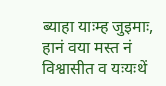ब्याहा याःम्ह जुइमाः, हानं वया मस्त नं विश्वासीत व यःयःथें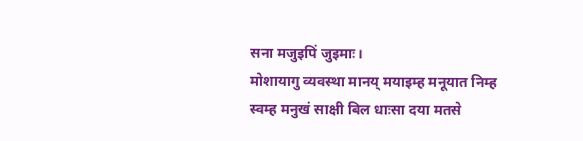सना मजुइपिं जुइमाः।
मोशायागु व्यवस्था मानय् मयाइम्ह मनूयात निम्ह स्वम्ह मनुखं साक्षी बिल धाःसा दया मतसे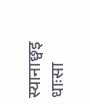स्यानाछ्वइ धाःसा